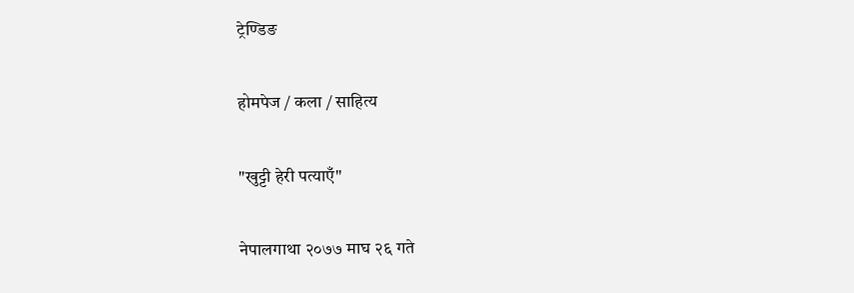ट्रेण्डिङ

होमपेज / कला / साहित्य

"खुट्टी हेरी पत्याएँ"

नेपालगाथा २०७७ माघ २६ गते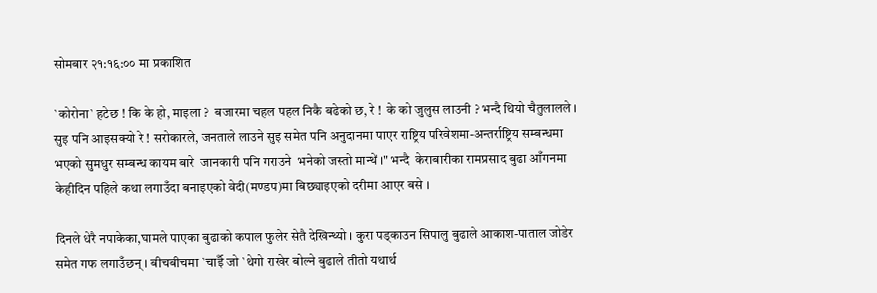सोमबार २१:१६:०० मा प्रकाशित

`कोरोना` हटेछ ! कि के हो, माइला ?  बजारमा चहल पहल निकै बढेको छ, रे !  के को जुलुस लाउनी ? भन्दै थियो चैतुलालले । सुइ पनि आइसक्यो रे ! सरोकारले, जनताले लाउने सुइ समेत पनि अनुदानमा पाएर राष्ट्रिय परिवेशमा-अन्तर्राष्ट्रिय सम्बन्धमा भएको सुमधुर सम्बन्ध कायम बारे  जानकारी पनि गराउने  भनेको जस्तो मान्थें ।" भन्दै  केराबारीका रामप्रसाद बुढा आँगनमा  केहीदिन पहिले कथा लगाउँदा बनाइएको वेदी(मण्डप)मा बिछ्याइएको दरीमा आएर बसे ।

दिनले धेरै नपाकेका,घामले पाएका बुढाको कपाल फुलेर सेतै देखिन्थ्यो । कुरा पड्काउन सिपालु बुढाले आकाश-पाताल जोडेर समेत गफ लगाउँछन् । बीचबीचमा `चाईँ जो `थेगो राखेर बोल्ने बुढाले तीतो यथार्थ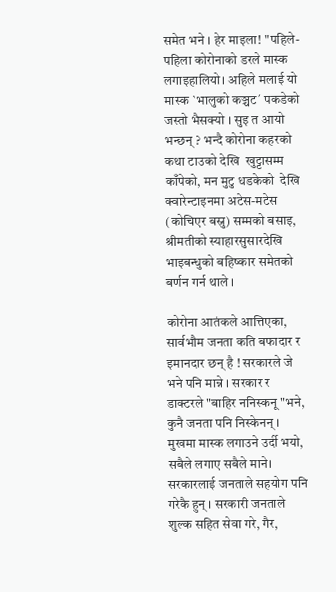समेत भने । हेर माइला! "पहिले-पहिला कोरोनाको डरले मास्क लगाइहालियो। अहिले मलाई यो मास्क `भालुको कञ्चट´ पकडेको जस्तो भैसक्यो । सुइ त आयो भन्छन् ? भन्दै कोरोना कहरको कथा टाउको देखि  खुट्टासम्म काँपेको, मन मुटु धडकेको  देखि क्वारेन्टाइनमा अटेस-मटेस (कोचिएर बस्नु) सम्मको बसाइ, श्रीमतीको स्याहारसुसारदेखि भाइबन्धुको बहिष्कार समेतको बर्णन गर्न थाले ।

कोरोना आतंकले आत्तिएका, सार्वभौम जनता कति बफादार र इमानदार छन् है ! सरकारले जे भने पनि मान्ने । सरकार र डाक्टरले "बाहिर ननिस्कनू "भने, कुनै जनता पनि निस्केनन् । मुखमा मास्क लगाउने उर्दी भयो, सबैले लगाए सबैले माने। सरकारलाई जनताले सहयोग पनि गरेकै हुन् । सरकारी जनताले शुल्क सहित सेवा गरे, गैर,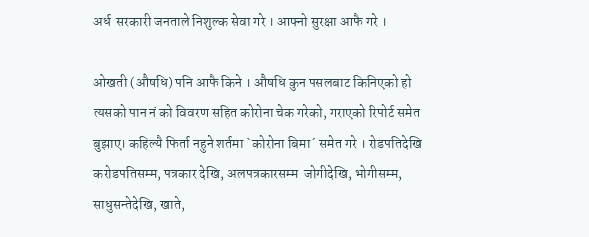अर्ध  सरकारी जनताले निशुल्क सेवा गरे । आफ्नो सुरक्षा आफै गरे ।

ओखती (औषधि) पनि आफै किने । औषधि कुन पसलबाट किनिएको हो त्यसको पान नं को विवरण सहित कोरोना चेक गरेको, गराएको रिपोर्ट समेत बुझाए। कहिल्यै फिर्ता नहुने शर्तमा `कोरोना बिमा´ समेत गरे । रोडपतिदेखि करोडपतिसम्म, पत्रकार देखि, अलपत्रकारसम्म  जोगीदेखि, भोगीसम्म, साधुसन्तेदेखि, खाते,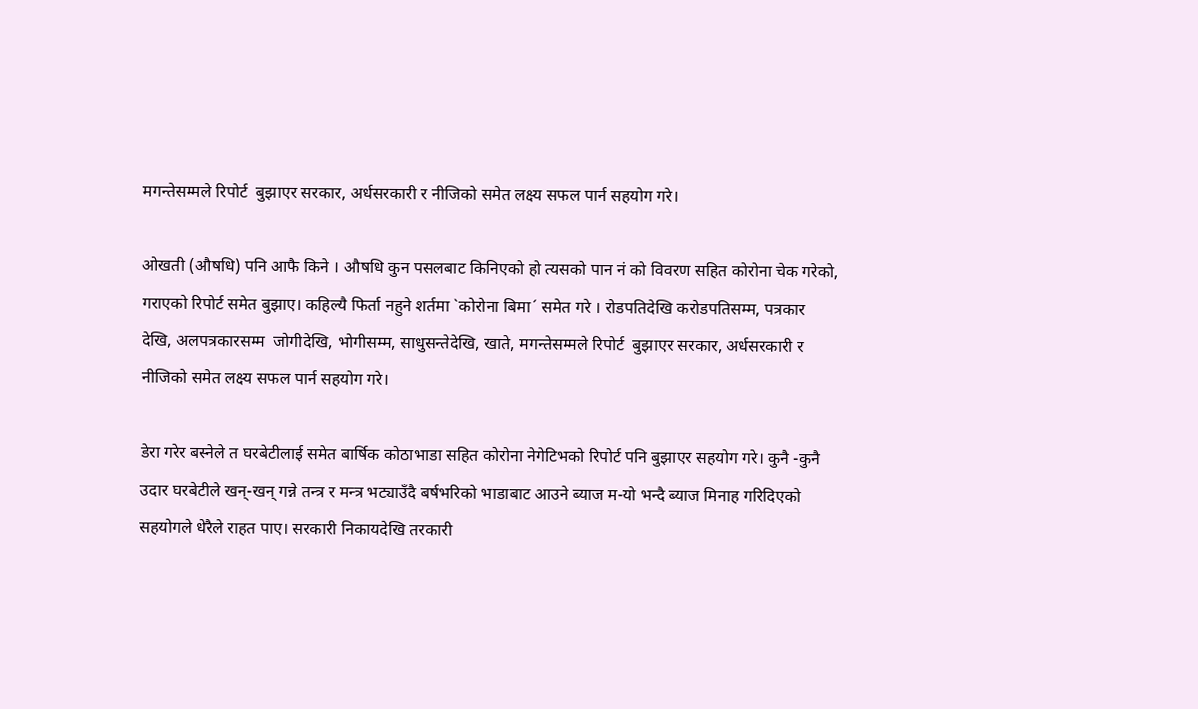मगन्तेसम्मले रिपोर्ट  बुझाएर सरकार, अर्धसरकारी र नीजिको समेत लक्ष्य सफल पार्न सहयोग गरे।

ओखती (औषधि) पनि आफै किने । औषधि कुन पसलबाट किनिएको हो त्यसको पान नं को विवरण सहित कोरोना चेक गरेको, गराएको रिपोर्ट समेत बुझाए। कहिल्यै फिर्ता नहुने शर्तमा `कोरोना बिमा´ समेत गरे । रोडपतिदेखि करोडपतिसम्म, पत्रकार देखि, अलपत्रकारसम्म  जोगीदेखि, भोगीसम्म, साधुसन्तेदेखि, खाते, मगन्तेसम्मले रिपोर्ट  बुझाएर सरकार, अर्धसरकारी र नीजिको समेत लक्ष्य सफल पार्न सहयोग गरे।

डेरा गरेर बस्नेले त घरबेटीलाई समेत बार्षिक कोठाभाडा सहित कोरोना नेगेटिभको रिपोर्ट पनि बुझाएर सहयोग गरे। कुनै -कुनै उदार घरबेटीले खन्-खन् गन्ने तन्त्र र मन्त्र भट्याउँदै बर्षभरिको भाडाबाट आउने ब्याज म-यो भन्दै ब्याज मिनाह गरिदिएको सहयोगले धेरैले राहत पाए। सरकारी निकायदेखि तरकारी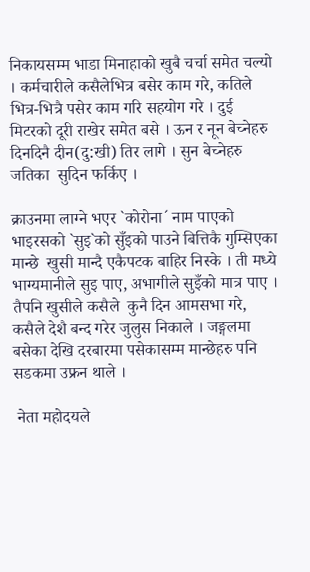निकायसम्म भाडा मिनाहाको खुबै चर्चा समेत चल्यो । कर्मचारीले कसैलेभित्र बसेर काम गरे, कतिले भित्र-भित्रै पसेर काम गरि सहयोग गरे । दुई मिटरको दूरी राखेर समेत बसे । ऊन र नून बेच्नेहरु दिनदिनै दीन(दु:खी) तिर लागे । सुन बेच्नेहरु जतिका  सुदिन फर्किए ।

क्राउनमा लाग्ने भएर `कोरोना´ नाम पाएको भाइरसको `सुइ`को सुँइको पाउने बित्तिकै गुम्सिएका मान्छे  खुसी मान्दै एकैपटक बाहिर निस्के । ती मध्ये भाग्यमानीले सुइ पाए, अभागीले सुइँको मात्र पाए । तैपनि खुसीले कसैले  कुनै दिन आमसभा गरे, कसैले देशै बन्द गरेर जुलुस निकाले । जङ्गलमा बसेका देखि दरबारमा पसेकासम्म मान्छेहरु पनि सडकमा उफ्रन थाले ।

 नेता महोदयले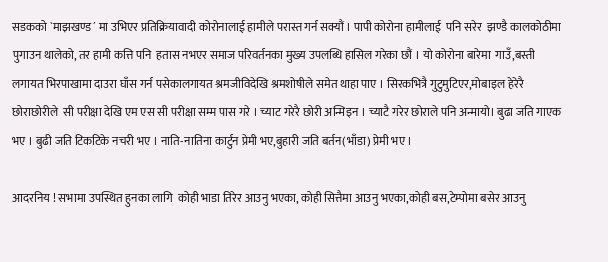सडकको `माझखण्ड´ मा उभिएर प्रतिक्रियावादी कोरोनालाई हामीले परास्त गर्न सक्यौं । पापी कोरोना हामीलाई  पनि सरेर  झण्डै कालकोठीमा पुगाउन थालेको, तर हामी कत्ति पनि  हतास नभएर समाज परिवर्तनका मुख्य उपलब्धि हासिल गरेका छौं । यो कोरोना बारेमा  गाउँ,बस्ती लगायत भिरपाखामा दाउरा घाँस गर्न पसेकालगायत श्रमजीविदेखि श्रमशोषीले समेत थाहा पाए । सिरकभित्रै गुटुमुटिएर,मोबाइल हेरेरै छोराछोरीले  सी परीक्षा देखि एम एस सी परीक्षा सम्म पास गरे । च्याट गरेरै छोरी अन्मिइन । च्याटै गरेर छोराले पनि अन्मायो। बुढा जति गाएक भए । बुढी जति टिकटिके नचरी भए । नाति-नातिना कार्टुन प्रेमी भए,बुहारी जति बर्तन(भाँडा) प्रेमी भए ।

आदरनिय ! सभामा उपस्थित हुनका लागि  कोही भाडा तिरेर आउनु भएका, कोही सित्तैमा आउनु भएका,कोही बस,टेम्पोमा बसेर आउनु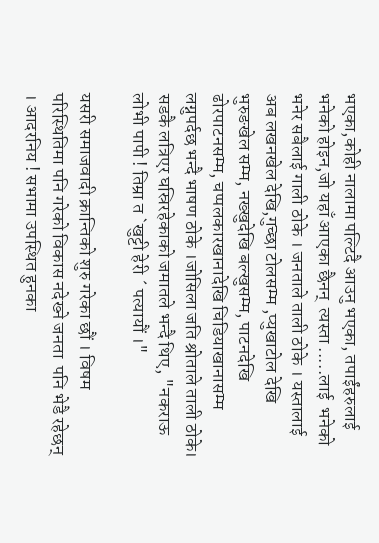भएका,कोही नालामा पल्टिदै आउनु भएका, तपाईंहरुलाई भनेको होइन,जो यहाँ आएका छैनन्  त्यस्ता .....लाई  भनेको भनेर सबैलाई गाली ठोके । जनताले ताली ठोके । यस्तालाई अब लखनखेल देखि,गुच्छा टोलसम्म ,प्युखाटोल देखि भुरुङखेल सम्म, नख्खुदेखि बल्खुसम्म, पाटनदेखि  ढोरपाटनसम्म, चप्पलकारखानादेखि चिडियाखानासम्म लग्नुपर्दछ भन्दै भाषण ठोके ।जोसिला जति श्रोताले ताली ठोके। सडकै लत्रिएर घस्रिरहेकाको जमातले भन्दै थिए, "नकराऊ लोभी पापी ! तिम्रा त `खुट्टी हेरी ´ पत्यायौं ।"

यसरी समाजवादी क्रान्तिको शुरु गरेका छौं । विषम परिस्थितिमा पनि गरेको विकास नदेख्ने जनता  पनि भेडै रहेछन् । आदरनिय ! सभामा उपस्थित हुनका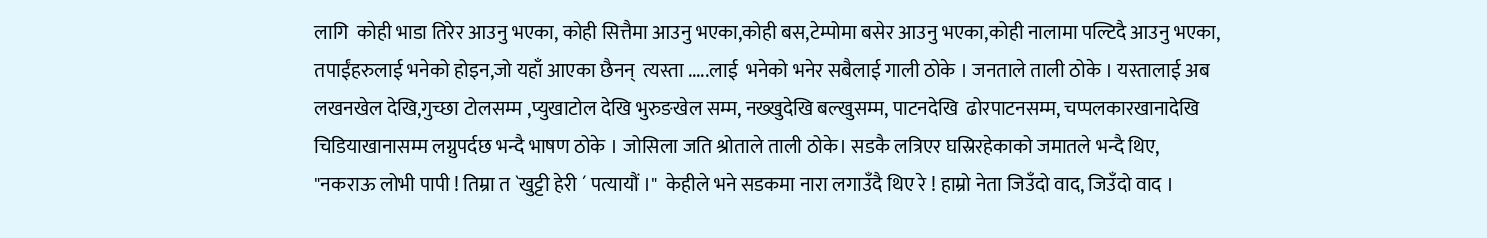लागि  कोही भाडा तिरेर आउनु भएका, कोही सित्तैमा आउनु भएका,कोही बस,टेम्पोमा बसेर आउनु भएका,कोही नालामा पल्टिदै आउनु भएका, तपाईंहरुलाई भनेको होइन,जो यहाँ आएका छैनन्  त्यस्ता .....लाई  भनेको भनेर सबैलाई गाली ठोके । जनताले ताली ठोके । यस्तालाई अब लखनखेल देखि,गुच्छा टोलसम्म ,प्युखाटोल देखि भुरुङखेल सम्म, नख्खुदेखि बल्खुसम्म, पाटनदेखि  ढोरपाटनसम्म, चप्पलकारखानादेखि चिडियाखानासम्म लग्नुपर्दछ भन्दै भाषण ठोके । जोसिला जति श्रोताले ताली ठोके। सडकै लत्रिएर घस्रिरहेकाको जमातले भन्दै थिए, "नकराऊ लोभी पापी ! तिम्रा त `खुट्टी हेरी ´ पत्यायौं ।"  केहीले भने सडकमा नारा लगाउँदै थिए रे ! हाम्रो नेता जिउँदो वाद, जिउँदो वाद ।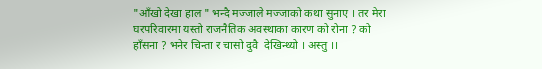"आँखो देखा हाल " भन्दै मज्जाले मज्जाको कथा सुनाए । तर मेरा घरपरिवारमा यस्तो राजनैतिक अवस्थाका कारण को रोना ? को हाँसना ? भनेर चिन्ता र चासो दुवै  देखिन्थ्यो । अस्तु ।।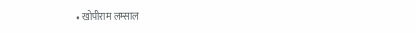• खोपीराम लम्साल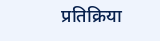प्रतिक्रिया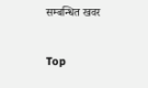सम्बन्धित खवर

Top